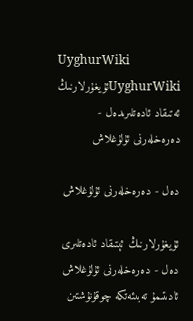UyghurWiki
UyghurWikiئۇيغۇرلارنىڭ ئەتىقاد ئادەتلىرىدەل - دەرەخلەرنى ئۇلۇغلاش

دەل - دەرەخلەرنى ئۇلۇغلاش

ئۇيغۇرلارنىڭ ئېتىقاد ئادەتلىرى دەل - دەرەخلەرنى ئۇلۇغلاش ئادىتىمۇ تەبىئەتكە چوقۇنۇشتىن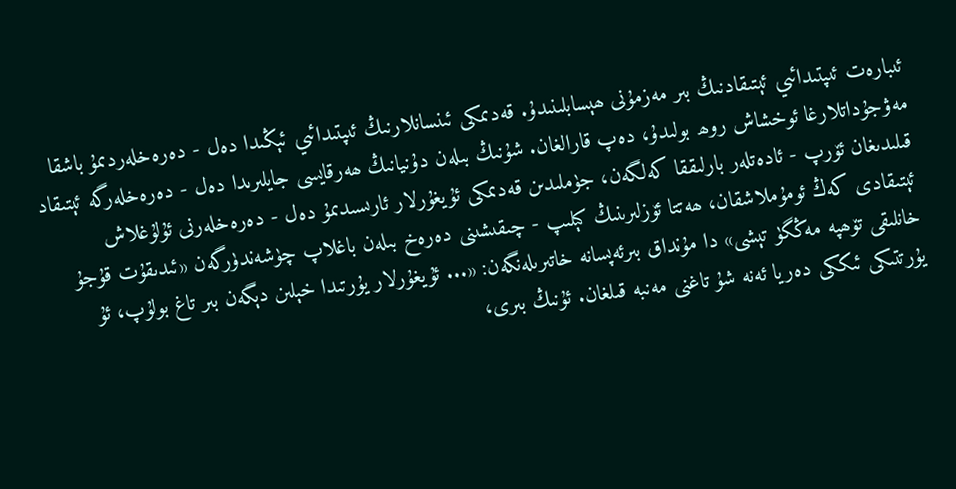ئىبارەت ئىپتىدائىي ئېتىقادنىڭ بىر مەزمۇنى ھېسابلىنىدۇ. قەدىمكى ئىنسانلارنىڭ ئىپتىدائىي ئېڭىدا دەل - دەرەخلەردىمۇ باشقا مەۋجۇداتلارغا ئوخشاش روھ بولىدۇ، دەپ قارالغان. شۇنىڭ بىلەن دۇنيانىڭ ھەرقايسى جايلىرىدا دەل - دەرەخلەرگە ئېتىقاد قىلىدىغان ئۆرپ - ئادەتلەر بارلىققا كەلگەن، جۈملىدىن قەدىمكى ئۇيغۇرلار ئارىسىدىمۇ دەل - دەرەخلەرنى ئۇلۇغلاش ئېتىقادى كەڭ ئومۇملاشقان، ھەتتا ئۆزلىرىنىڭ كېلىپ - چىقىشىنى دەرەخ بىلەن باغلاپ چۈشەندۈرگەن «ئىدىقۇت قۇجۇ خانلىقى تۆھپە مەڭگۈ تېشى» دا مۇنداق بىرئەپسانە خاتىرىلەنگەن: «... ئۇيغۇرلار يۇرتىدا خېلىن دېگەن بىر تاغ بولۇپ، ئۇ يۇرتتىكى ئىككى دەريا ئەنە شۇ تاغنى مەنبە قىلغان. ئۇنىڭ بىرى،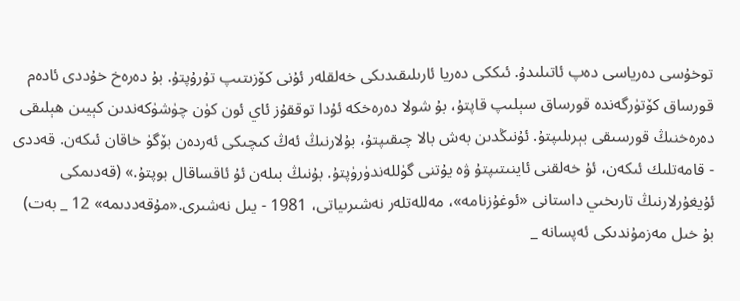توخۇسى دەرياسى دەپ ئاتىلىدۇ. ئىككى دەريا ئارىلىقىدىكى خەلقلەر ئۇنى كۆزىتىپ تۇرۇپتۇ. بۇ دەرەخ خۇددى ئادەم قورساق كۆتۈرگەندە قورساق سېلىپ قاپتۇ، بۇ شولا دەرەخكە ئۇدا توققۇز ئاي ئون كۈن چۈشۈكەندىن كېيىن ھېلىقى دەرەخنىڭ قورسىقى بېرىلىپتۇ. ئۇنىڭدىن بەش بالا چىقىپتۇ، بۇلارنىڭ ئەڭ كىچىكى ئەردەن بۆگۈ خاقان ئىكەن. قەددى - قامەتلىك ئىكەن، ئۇ خەلقنى ئاينىتىپتۇ ۋە يۇتنى گۈللەندۈرۈپتۇ. بۇنىڭ بىلەن ئۇ ئاقساقال بوپتۇ.» (قەدىمكى ئۇيغۇرلارنىڭ تارىخىي داستانى «ئوغۇزنامە»، مەللەتلەر نەشىرىياتى، 1981 - يىل نەشىرى.«مۇقەددىمە» 12 _ بەت) بۇ خىل مەزمۇندىكى ئەپسانە _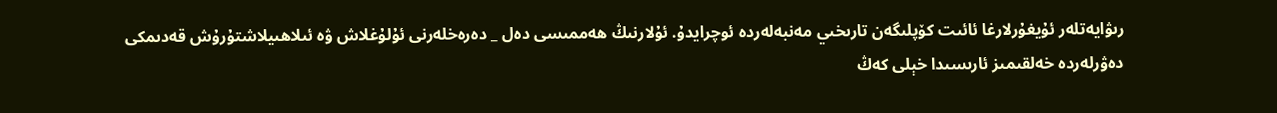رىۋايەتلەر ئۇيغۇرلارغا ئائىت كۆپلىگەن تارىخىي مەنبەلەردە ئوچرايدۇ. ئۇلارنىڭ ھەممىسى دەل _ دەرەخلەرنى ئۇلۇغلاش ۋە ئىلاھىيلاشتۇرۇش قەدىمكى دەۋرلەردە خەلقىمىز ئارىسىدا خېلى كەڭ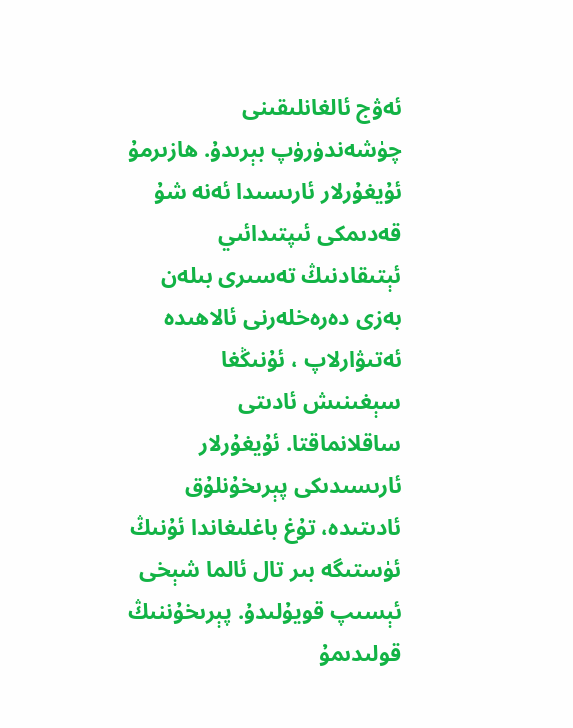ئەۋج ئالغانلىقىنى چۈشەندۈرۈپ بېرىدۇ. ھازىرمۇ ئۇيغۇرلار ئارىسىدا ئەنە شۇ قەدىمكى ئىپتىدائىي ئېتىقادنىڭ تەسىرى بىلەن بەزى دەرەخلەرنى ئالاھىدە ئەتىۋارلاپ ، ئۇنىڭغا سېغىنىش ئادىتى ساقلانماقتا. ئۇيغۇرلار ئارىسىدىكى پېرىخۇنلۇق ئادىتىدە، تۇغ باغلىغاندا ئۇنىڭ ئۈستىگە بىر تال ئالما شېخى ئېسىپ قويۇلىدۇ. پېرىخۇننىڭ قولىدىمۇ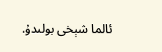ئالما شېخى بولىدۇ.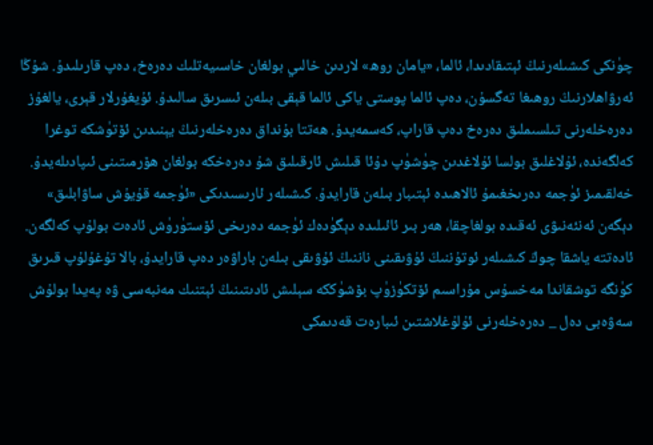چۈنكى كىشىلەرنىڭ ئېتىقادىدا، ئالما، «يامان روھ» لاردىن خالىي بولغان خاسىيەتلىك دەرەخ، دەپ قارىلىدۇ. شۇڭا ئەرۋاھلارنىڭ روھىغا تەگسۇن، دەپ ئالما پوستى ياكى ئالما قېقى بىلەن ئىسرىق سالىدۇ. ئۇيغۇرلار قېرى، يالغۇز دەرەخلەرنى تىلسىملىق دەرەخ دەپ قاراپ، كەسمەيدۇ. ھەتتا بۇنداق دەرەخلەرنىڭ يېنىدىن ئۆتۈشكە توغرا كەلگەندە، ئۇلاغلىق بولسا ئۇلاغدىن چۈشۈپ دۇئا قىلىش ئارقىلىق شۇ دەرەخكە بولغان ھۆرمىتىنى ئىپادىلەيدۇ. خەلقىمىز ئۈجمە دەرىخغىمۇ ئالاھىدە ئېتىبار بىلەن قارايدۇ. كىشىلەر ئارىسىدىكى «ئۈجمە قۇيۇش ساۋابلىق» دېگەن ئەنئەنىۋى ئەقىدە بولغاچقا، ھەر بىر ئائىلىدە دېگۈدەك ئۈجمە دەرىخى ئۆستۈرۈش ئادەت بولۇپ كەلگەن. ئادەتتە ياشقا چوڭ كىشىلەر ئوتۇننىڭ ئۇۋىقىنى ناننىڭ ئۇۋىقى بىلەن باراۋەر دەپ قارايدۇ، بالا تۇغۇلۇپ قىرىق كۈنگە توشقاندا مەخسۇس مۇراسىم ئۆتكۈزۈپ بۆشۈككە سېلىش ئادىتىنىڭ ئېتنىك مەنبەسى ۋە پەيدا بولۇش سەۋەبى دەل _ دەرەخلەرنى ئۇلۇغلاشتىن ئىبارەت قەدىمكى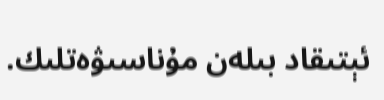ئېتىقاد بىلەن مۇناسىۋەتلىك.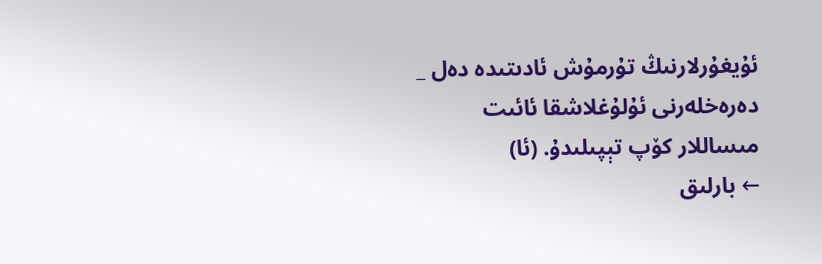ئۇيغۇرلارنىڭ تۇرمۇش ئادىتىدە دەل _ دەرەخلەرنى ئۇلۇغلاشقا ئائىت مىساللار كۆپ تېپىلىدۇ. (ئا)
← بارلىق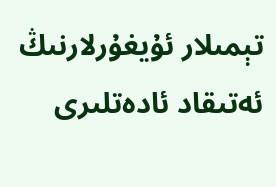تېمىلار ئۇيغۇرلارنىڭ ئەتىقاد ئادەتلىرى